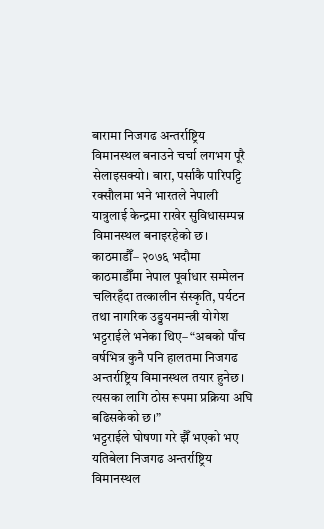बारामा निजगढ अन्तर्राष्ट्रिय विमानस्थल बनाउने चर्चा लगभग पूरै सेलाइसक्यो। बारा, पर्साकै पारिपट्टि रक्सौलमा भने भारतले नेपाली यात्रुलाई केन्द्रमा राखेर सुविधासम्पन्न विमानस्थल बनाइरहेको छ।
काठमाडौँ– २०७६ भदौमा काठमाडौँमा नेपाल पूर्वाधार सम्मेलन चलिरहँदा तत्कालीन संस्कृति, पर्यटन तथा नागरिक उड्डयनमन्त्री योगेश भट्टराईले भनेका थिए– “अबको पाँच वर्षभित्र कुनै पनि हालतमा निजगढ अन्तर्राष्ट्रिय विमानस्थल तयार हुनेछ। त्यसका लागि ठोस रूपमा प्रक्रिया अघि बढिसकेको छ।”
भट्टराईले घोषणा गरे झैँ भएको भए यतिबेला निजगढ अन्तर्राष्ट्रिय विमानस्थल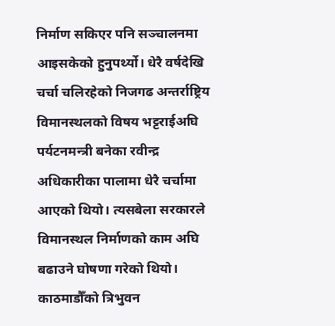निर्माण सकिएर पनि सञ्चालनमा आइसकेको हुनुपर्थ्यो। धेरै वर्षदेखि चर्चा चलिरहेको निजगढ अन्तर्राष्ट्रिय विमानस्थलको विषय भट्टराईअघि पर्यटनमन्त्री बनेका रवीन्द्र अधिकारीका पालामा धेरै चर्चामा आएको थियो। त्यसबेला सरकारले विमानस्थल निर्माणको काम अघि बढाउने घोषणा गरेको थियो। काठमाडौँको त्रिभुवन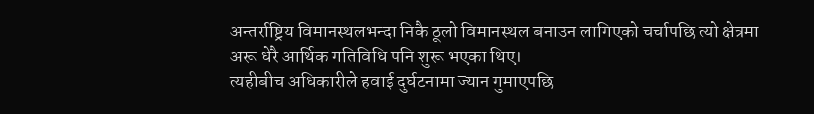अन्तर्राष्ट्रिय विमानस्थलभन्दा निकै ठूलो विमानस्थल बनाउन लागिएको चर्चापछि त्यो क्षेत्रमा अरू धेरै आर्थिक गतिविधि पनि शुरू भएका थिए।
त्यहीबीच अधिकारीले हवाई दुर्घटनामा ज्यान गुमाएपछि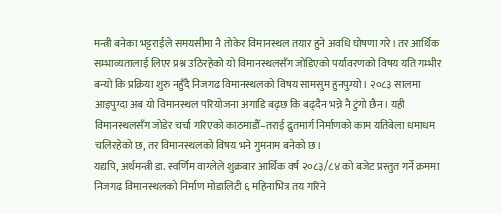मन्त्री बनेका भट्टराईले समयसीमा नै तोकेर विमानस्थल तयार हुने अवधि घोषणा गरे। तर आर्थिक सम्भाव्यतालाई लिएर प्रश्न उठिरहेको यो विमानस्थलसँग जोडिएको पर्यावरणको विषय यति गम्भीर बन्यो कि प्रक्रिया शुरु नहुँदै निजगढ विमानस्थलको विषय सामसुम हुनपुग्यो। २०८३ सालमा आइपुग्दा अब यो विमानस्थल परियोजना अगाडि बढ्छ कि बढ्दैन भन्ने नै टुंगो छैन। यही विमानस्थलसँग जोडेर चर्चा गरिएको काठमाडौँ–तराई द्रुतमार्ग निर्माणको काम यतिबेला धमाधम चलिरहेको छ, तर विमानस्थलको विषय भने गुमनाम बनेको छ।
यद्यपि, अर्थमन्त्री डा. स्वर्णिम वाग्लेले शुक्रबार आर्थिक वर्ष २०८३/८४ को बजेट प्रस्तुत गर्ने क्रममा निजगढ विमानस्थलको निर्माण मोडालिटी ६ महिनाभित्र तय गरिने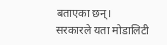बताएका छन्।
सरकारले यता मोडालिटी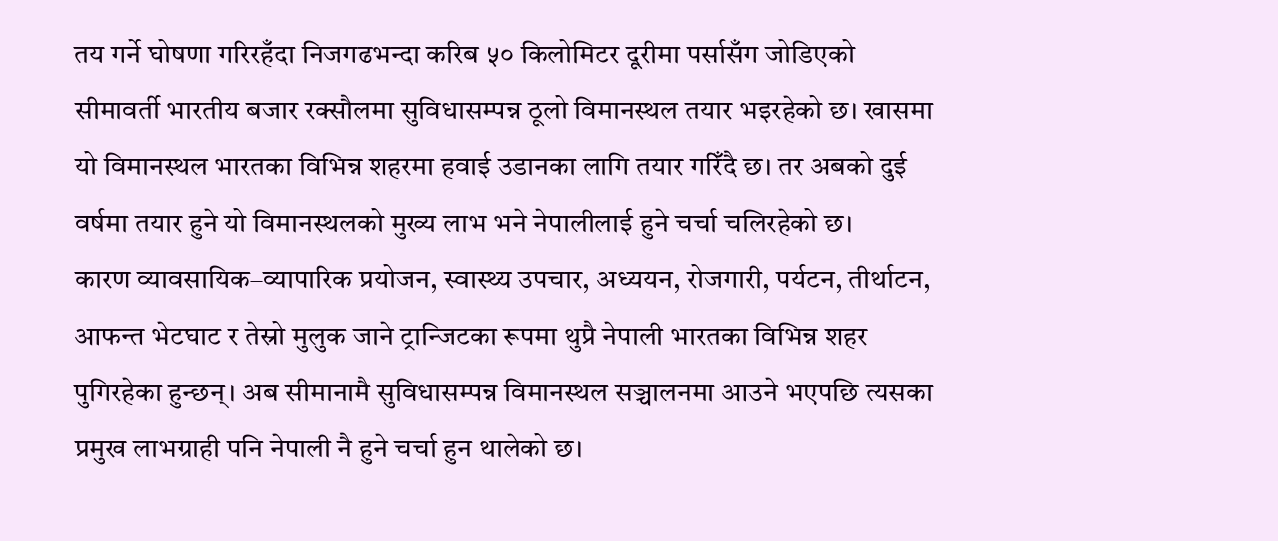तय गर्ने घोषणा गरिरहँदा निजगढभन्दा करिब ५० किलोमिटर दूरीमा पर्सासँग जोडिएको सीमावर्ती भारतीय बजार रक्सौलमा सुविधासम्पन्न ठूलो विमानस्थल तयार भइरहेको छ। खासमा यो विमानस्थल भारतका विभिन्न शहरमा हवाई उडानका लागि तयार गरिँदै छ। तर अबको दुई वर्षमा तयार हुने यो विमानस्थलको मुख्य लाभ भने नेपालीलाई हुने चर्चा चलिरहेको छ।
कारण व्यावसायिक–व्यापारिक प्रयोजन, स्वास्थ्य उपचार, अध्ययन, रोजगारी, पर्यटन, तीर्थाटन, आफन्त भेटघाट र तेस्रो मुलुक जाने ट्रान्जिटका रूपमा थुप्रै नेपाली भारतका विभिन्न शहर पुगिरहेका हुन्छन्। अब सीमानामै सुविधासम्पन्न विमानस्थल सञ्चालनमा आउने भएपछि त्यसका प्रमुख लाभग्राही पनि नेपाली नै हुने चर्चा हुन थालेको छ।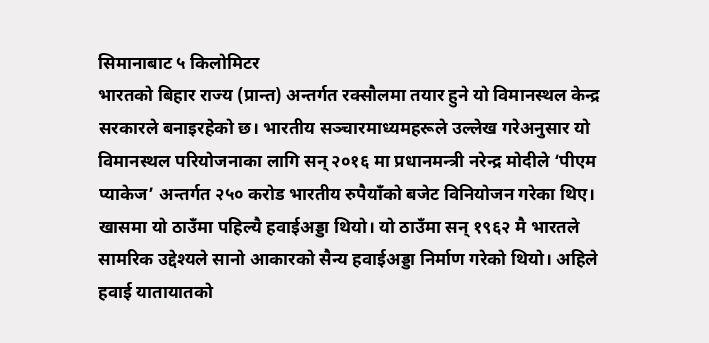सिमानाबाट ५ किलोमिटर
भारतको बिहार राज्य (प्रान्त) अन्तर्गत रक्सौलमा तयार हुने यो विमानस्थल केन्द्र सरकारले बनाइरहेको छ। भारतीय सञ्चारमाध्यमहरूले उल्लेख गरेअनुसार यो विमानस्थल परियोजनाका लागि सन् २०१६ मा प्रधानमन्त्री नरेन्द्र मोदीले ‘पीएम प्याकेज’ अन्तर्गत २५० करोड भारतीय रुपैयाँको बजेट विनियोजन गरेका थिए।
खासमा यो ठाउँमा पहिल्यै हवाईअड्डा थियो। यो ठाउँमा सन् १९६२ मै भारतले सामरिक उद्देश्यले सानो आकारको सैन्य हवाईअड्डा निर्माण गरेको थियो। अहिले हवाई यातायातको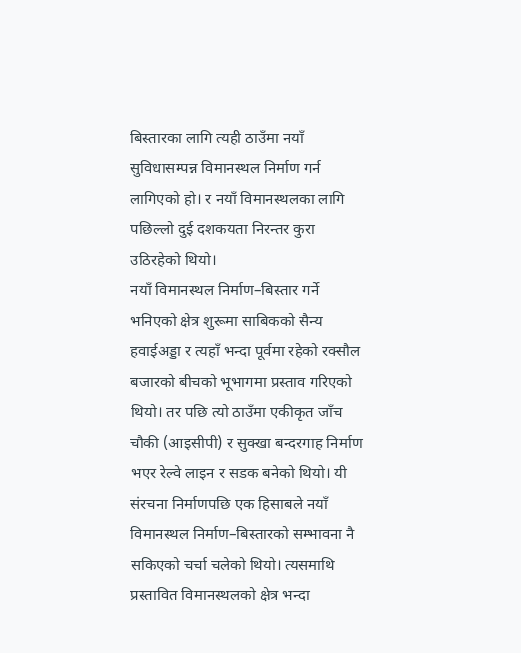बिस्तारका लागि त्यही ठाउँमा नयाँ सुविधासम्पन्न विमानस्थल निर्माण गर्न लागिएको हो। र नयाँ विमानस्थलका लागि पछिल्लो दुई दशकयता निरन्तर कुरा उठिरहेको थियो।
नयाँ विमानस्थल निर्माण–बिस्तार गर्ने भनिएको क्षेत्र शुरूमा साबिकको सैन्य हवाईअड्डा र त्यहाँ भन्दा पूर्वमा रहेको रक्सौल बजारको बीचको भूभागमा प्रस्ताव गरिएको थियो। तर पछि त्यो ठाउँमा एकीकृत जाँच चौकी (आइसीपी) र सुक्खा बन्दरगाह निर्माण भएर रेल्वे लाइन र सडक बनेको थियो। यी संरचना निर्माणपछि एक हिसाबले नयाँ विमानस्थल निर्माण–बिस्तारको सम्भावना नै सकिएको चर्चा चलेको थियो। त्यसमाथि प्रस्तावित विमानस्थलको क्षेत्र भन्दा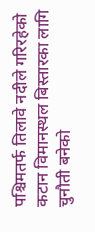पश्चिमतर्फ तिलावे नदीले गरिरहेको कटान विमानस्थल बिस्तारका लागि चुनौती बनेको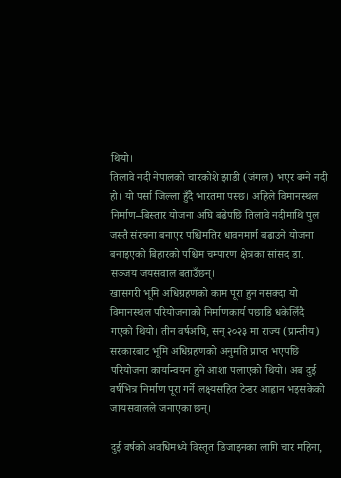थियो।
तिलावे नदी नेपालको चारकोशे झाडी (जंगल) भएर बग्ने नदी हो। यो पर्सा जिल्ला हुँदै भारतमा पस्छ। अहिले विमानस्थल निर्माण–बिस्तार योजना अघि बढेपछि तिलावे नदीमाथि पुल जस्तै संरचना बनाएर पश्चिमतिर धावनमार्ग बढाउने योजना बनाइएको बिहारको पश्चिम चम्पारण क्षेत्रका सांसद डा. सञ्जय जयसवाल बताउँछन्।
खासगरी भूमि अधिग्रहणको काम पूरा हुन नसक्दा यो विमानस्थल परियोजनाको निर्माणकार्य पछाडि धकेलिँदै गएको थियो। तीन वर्षअघि, सन् २०२३ मा राज्य (प्रान्तीय) सरकारबाट भूमि अधिग्रहणको अनुमति प्राप्त भएपछि परियोजना कार्यान्वयन हुने आशा पलाएको थियो। अब दुई वर्षभित्र निर्माण पूरा गर्ने लक्ष्यसहित टेन्डर आह्वान भइसकेको जायसवालले जनाएका छन्।

दुई वर्षको अवधिमध्ये विस्तृत डिजाइनका लागि चार महिना,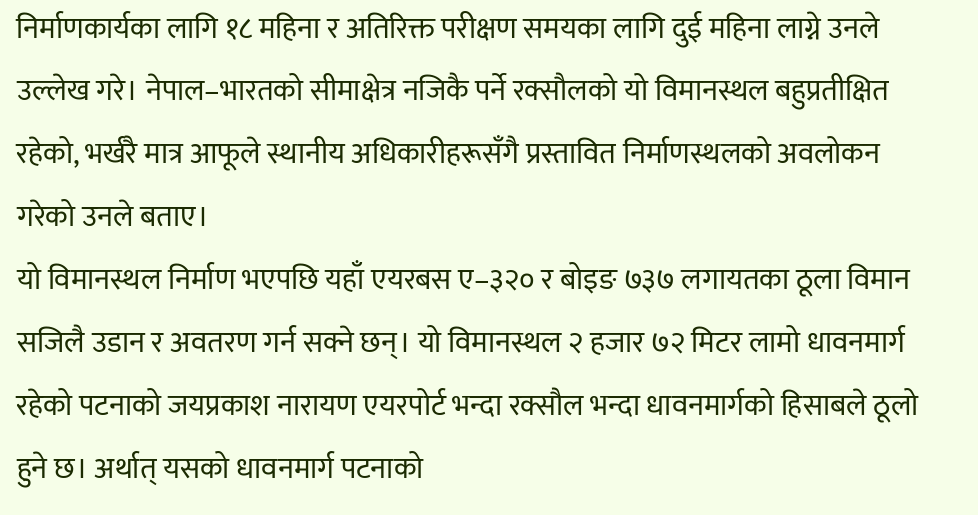निर्माणकार्यका लागि १८ महिना र अतिरिक्त परीक्षण समयका लागि दुई महिना लाग्ने उनले उल्लेख गरे। नेपाल–भारतको सीमाक्षेत्र नजिकै पर्ने रक्सौलको यो विमानस्थल बहुप्रतीक्षित रहेको, भर्खरै मात्र आफूले स्थानीय अधिकारीहरूसँगै प्रस्तावित निर्माणस्थलको अवलोकन गरेको उनले बताए।
यो विमानस्थल निर्माण भएपछि यहाँ एयरबस ए–३२० र बोइङ ७३७ लगायतका ठूला विमान सजिलै उडान र अवतरण गर्न सक्ने छन्। यो विमानस्थल २ हजार ७२ मिटर लामो धावनमार्ग रहेको पटनाको जयप्रकाश नारायण एयरपोर्ट भन्दा रक्सौल भन्दा धावनमार्गको हिसाबले ठूलो हुने छ। अर्थात् यसको धावनमार्ग पटनाको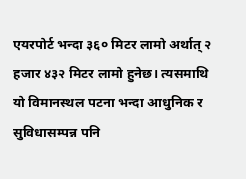एयरपोर्ट भन्दा ३६० मिटर लामो अर्थात् २ हजार ४३२ मिटर लामो हुनेछ। त्यसमाथि यो विमानस्थल पटना भन्दा आधुनिक र सुविधासम्पन्न पनि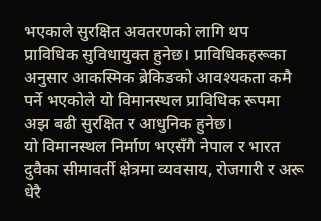भएकाले सुरक्षित अवतरणको लागि थप प्राविधिक सुविधायुक्त हुनेछ। प्राविधिकहरूका अनुसार आकस्मिक ब्रेकिङको आवश्यकता कमै पर्ने भएकोले यो विमानस्थल प्राविधिक रूपमा अझ बढी सुरक्षित र आधुनिक हुनेछ।
यो विमानस्थल निर्माण भएसँगै नेपाल र भारत दुवैका सीमावर्ती क्षेत्रमा व्यवसाय, रोजगारी र अरू धेरै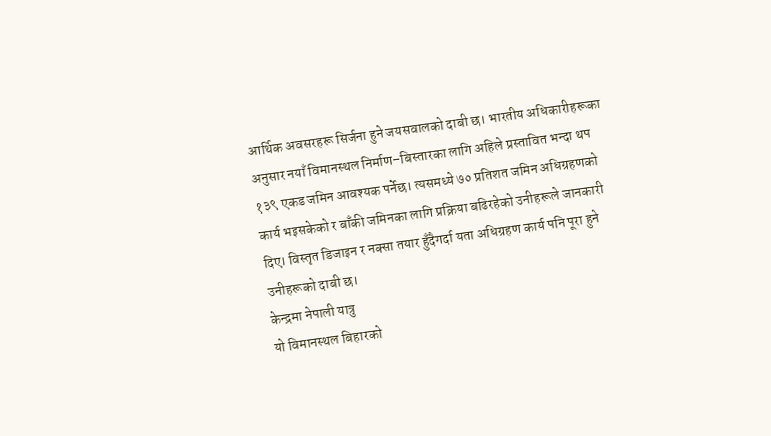आर्थिक अवसरहरू सिर्जना हुने जयसवालको दाबी छ। भारतीय अधिकारीहरूका अनुसार नयाँ विमानस्थल निर्माण–बिस्तारका लागि अहिले प्रस्तावित भन्दा थप १३९ एकड जमिन आवश्यक पर्नेछ। त्यसमध्ये ७० प्रतिशत जमिन अधिग्रहणको कार्य भइसकेको र बाँकी जमिनका लागि प्रक्रिया बढिरहेको उनीहरूले जानकारी दिए। विस्तृत डिजाइन र नक्सा तयार हुँदैगर्दा यता अधिग्रहण कार्य पनि पूरा हुने उनीहरूको दाबी छ।
केन्द्रमा नेपाली यात्रु
यो विमानस्थल बिहारको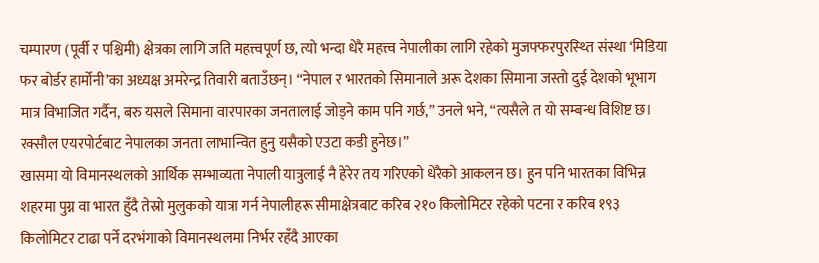चम्पारण (पूर्वी र पश्चिमी) क्षेत्रका लागि जति महत्त्वपूर्ण छ, त्यो भन्दा धेरै महत्त्व नेपालीका लागि रहेको मुजफ्फरपुरस्थ्ति संस्था ‘मिडिया फर बोर्डर हार्मोनी’का अध्यक्ष अमरेन्द्र तिवारी बताउँछन्। “नेपाल र भारतको सिमानाले अरू देशका सिमाना जस्तो दुई देशको भूभाग मात्र विभाजित गर्दैन, बरु यसले सिमाना वारपारका जनतालाई जोड्ने काम पनि गर्छ,” उनले भने, “त्यसैले त यो सम्बन्ध विशिष्ट छ। रक्सौल एयरपोर्टबाट नेपालका जनता लाभान्वित हुनु यसैको एउटा कडी हुनेछ।”
खासमा यो विमानस्थलको आर्थिक सम्भाव्यता नेपाली यात्रुलाई नै हेरेर तय गरिएको धेरैको आकलन छ। हुन पनि भारतका विभिन्न शहरमा पुग्न वा भारत हुँदै तेस्रो मुलुकको यात्रा गर्न नेपालीहरू सीमाक्षेत्रबाट करिब २१० किलोमिटर रहेको पटना र करिब १९३ किलोमिटर टाढा पर्ने दरभंगाको विमानस्थलमा निर्भर रहँदै आएका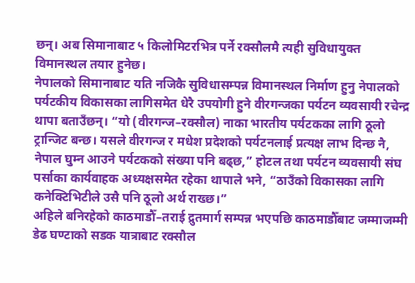छन्। अब सिमानाबाट ५ किलोमिटरभित्र पर्ने रक्सौलमै त्यही सुविधायुक्त विमानस्थल तयार हुनेछ।
नेपालको सिमानाबाट यति नजिकै सुविधासम्पन्न विमानस्थल निर्माण हुनु नेपालको पर्यटकीय विकासका लागिसमेत धेरै उपयोगी हुने वीरगन्जका पर्यटन व्यवसायी रचेन्द्र थापा बताउँछन्। “यो (वीरगन्ज–रक्सौल) नाका भारतीय पर्यटकका लागि ठूलो ट्रान्जिट बन्छ। यसले वीरगन्ज र मधेश प्रदेशको पर्यटनलाई प्रत्यक्ष लाभ दिन्छ नै, नेपाल घुम्न आउने पर्यटकको संख्या पनि बढ्छ,” होटल तथा पर्यटन व्यवसायी संघ पर्साका कार्यवाहक अध्यक्षसमेत रहेका थापाले भने, “ठाउँको विकासका लागि कनेक्टिभिटीले उसै पनि ठूलो अर्थ राख्छ।”
अहिले बनिरहेको काठमाडौँ–तराई द्रुतमार्ग सम्पन्न भएपछि काठमाडौँबाट जम्माजम्मी डेढ घण्टाको सडक यात्राबाट रक्सौल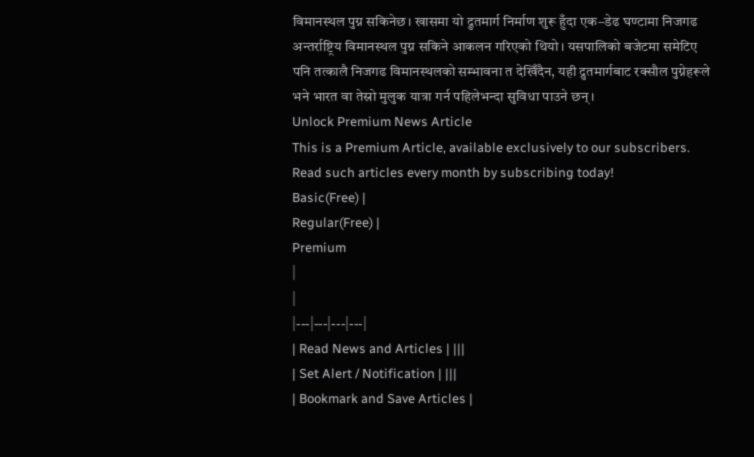विमानस्थल पुग्न सकिनेछ। खासमा यो द्रुतमार्ग निर्माण शुरू हुँदा एक–डेढ घण्टामा निजगढ अन्तर्राष्ट्रिय विमानस्थल पुग्न सकिने आकलन गरिएको थियो। यसपालिको बजेटमा समेटिए पनि तत्कालै निजगढ विमानस्थलको सम्भावना त देखिँदैन, यही द्रुतमार्गबाट रक्सौल पुग्नेहरूले भने भारत वा तेस्रो मुलुक यात्रा गर्न पहिलेभन्दा सुविधा पाउने छन्।
Unlock Premium News Article
This is a Premium Article, available exclusively to our subscribers. Read such articles every month by subscribing today!
Basic(Free) |
Regular(Free) |
Premium
|
|
|---|---|---|---|
| Read News and Articles | |||
| Set Alert / Notification | |||
| Bookmark and Save Articles |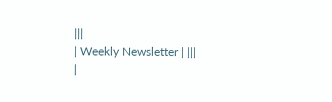|||
| Weekly Newsletter | |||
|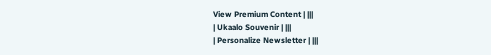View Premium Content | |||
| Ukaalo Souvenir | |||
| Personalize Newsletter | |||